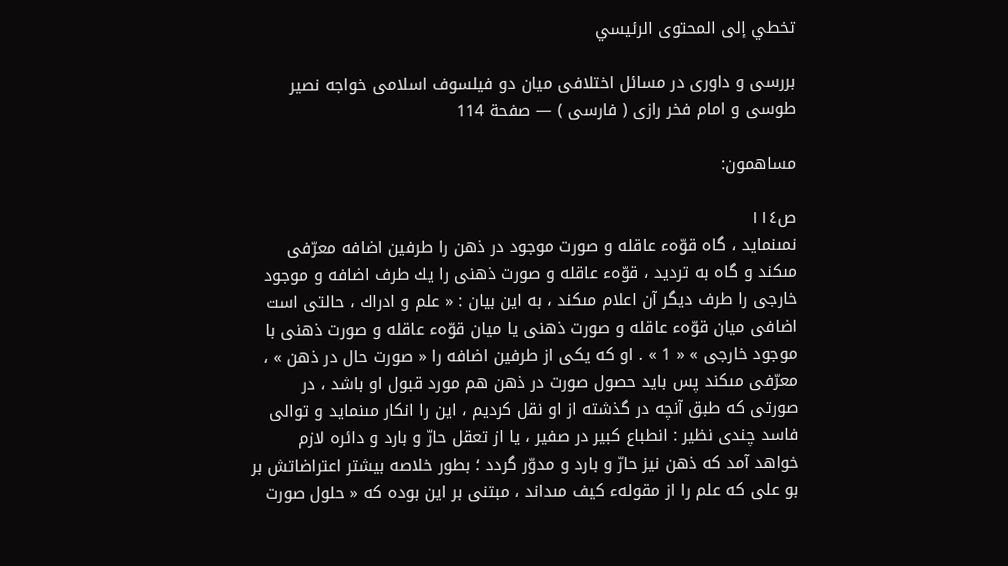تخطي إلى المحتوى الرئيسي

بررسى و داورى در مسائل اختلافى ميان دو فيلسوف اسلامى خواجه نصير طوسى و امام فخر رازى ( فارسى ) — صفحة 114

مساهمون:

ص١١٤
نمىنمايد ، گاه قوّهء عاقله و صورت موجود در ذهن را طرفين اضافه معرّفى مىكند و گاه به ترديد ، قوّهء عاقله و صورت ذهنى را يك طرف اضافه و موجود خارجى را طرف ديگر آن اعلام مىكند ، به اين بيان : « علم و ادراك ، حالتى است اضافى ميان قوّهء عاقله و صورت ذهنى يا ميان قوّهء عاقله و صورت ذهنى با موجود خارجى » « 1 » . او كه يكى از طرفين اضافه را « صورت حال در ذهن » ، معرّفى مىكند پس بايد حصول صورت در ذهن هم مورد قبول او باشد ، در صورتى كه طبق آنچه در گذشته از او نقل كرديم ، اين را انكار مىنمايد و توالى فاسد چندى نظير : انطباع كبير در صفير ، يا از تعقل حارّ و بارد و دائره لازم خواهد آمد كه ذهن نيز حارّ و بارد و مدوّر گردد ؛ بطور خلاصه بيشتر اعتراضاتش بر بو على كه علم را از مقولهء كيف مىداند ، مبتنى بر اين بوده كه « حلول صورت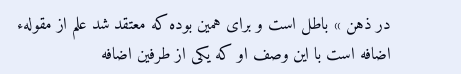در ذهن » باطل است و براى همين بوده كه معتقد شد علم از مقولهء اضافه است با اين وصف او كه يكى از طرفين اضافه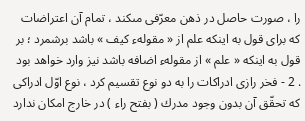را ، صورت حاصل در ذهن معرّفى مىكند ، تمام آن اعتراضات كه براى قول به اينكه علم از « مقولهء كيف » باشد برشمرد ؛ بر قول به اينكه « علم » از مقولهء اضافه باشد نيز وارد خواهد بود . 2 - فخر رازى ادراكات را به دو نوع تقسيم كرد ، نوع اوّل ادراكى كه تحقّق آن بدون وجود مدرك ( بفتح راء ) در خارج امكان ندارد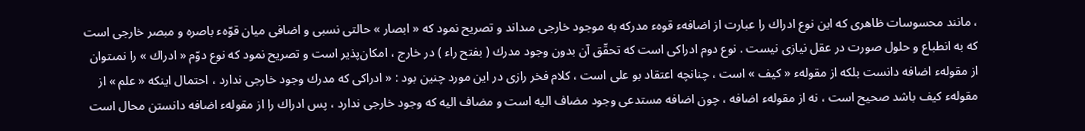، مانند محسوسات ظاهرى كه اين نوع ادراك را عبارت از اضافهء قوهء مدركه به موجود خارجى مىداند و تصريح نمود كه « ابصار » حالتى نسبى و اضافى ميان قوّهء باصره و مبصر خارجى است كه به انطباع و حلول صورت در عقل نيازى نيست . نوع دوم ادراكى است كه تحقّق آن بدون وجود مدرك ( بفتح راء ) در خارج ، امكان‌پذير است و تصريح نمود كه نوع دوّم « ادراك » را نمىتوان از مقولهء اضافه دانست بلكه از مقولهء « كيف » است ، چنانچه اعتقاد بو على است ، كلام فخر رازى در اين مورد چنين بود : « ادراكى كه مدرك وجود خارجى ندارد ، احتمال اينكه « علم » از مقولهء كيف باشد صحيح است ، نه از مقولهء اضافه ، چون اضافه مستدعى وجود مضاف اليه است و مضاف اليه كه وجود خارجى ندارد ، پس ادراك را از مقولهء اضافه دانستن محال است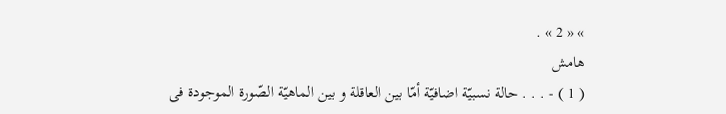» « 2 » .
هامش
( 1 ) - . . . حالة نسبيّة اضافيّة أمّا بين العاقلة و بين الماهيّة الصّورة الموجودة فى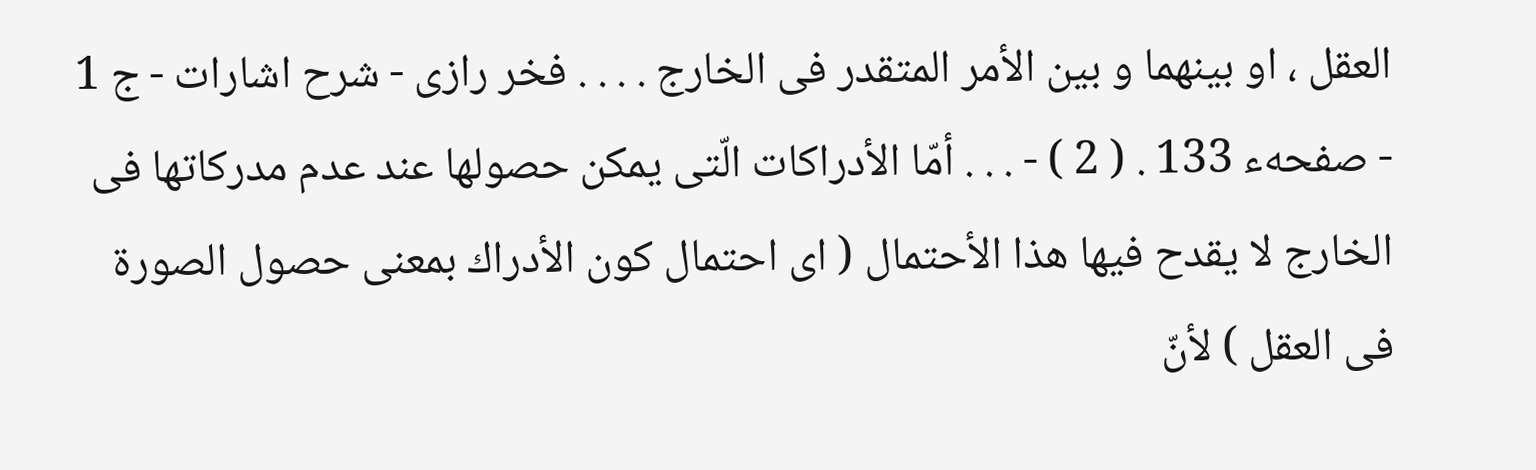العقل ، او بينهما و بين الأمر المتقدر فى الخارج . . . . فخر رازى - شرح اشارات - ج 1 - صفحهء 133 . ( 2 ) - . . . أمّا الأدراكات الّتى يمكن حصولها عند عدم مدركاتها فى الخارج لا يقدح فيها هذا الأحتمال ( اى احتمال كون الأدراك بمعنى حصول الصورة فى العقل ) لأنّ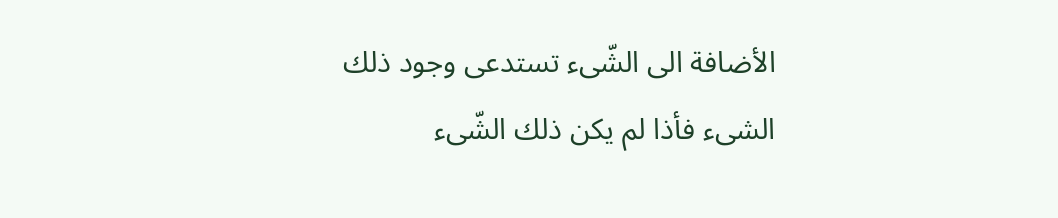الأضافة الى الشّىء تستدعى وجود ذلك الشىء فأذا لم يكن ذلك الشّىء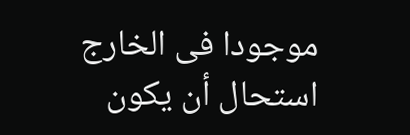موجودا فى الخارج استحال أن يكون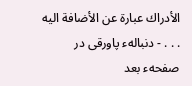الأدراك عبارة عن الأضافة اليه . . . - دنبالهء پاورقى در صفحهء بعد